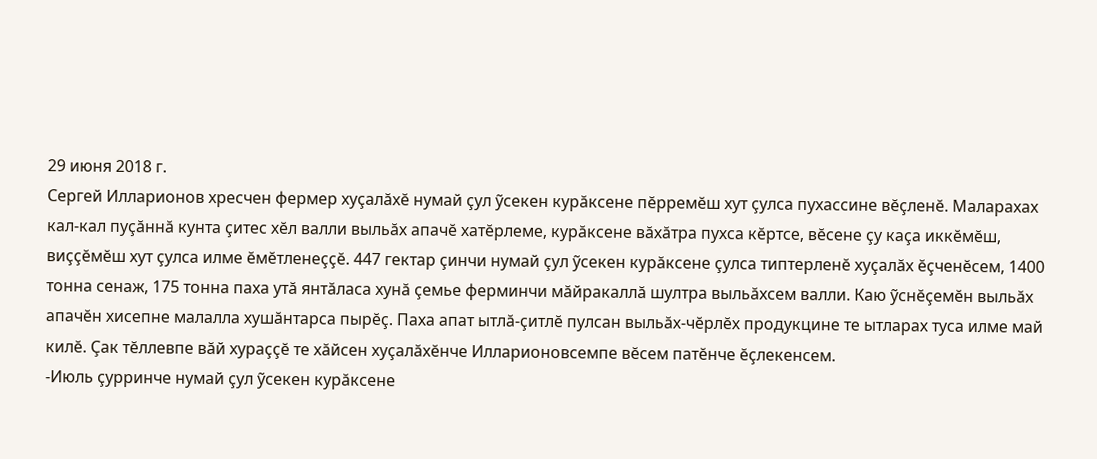29 июня 2018 г.
Сергей Илларионов хресчен фермер хуçалăхĕ нумай çул ỹсекен курăксене пĕрремĕш хут çулса пухассине вĕçленĕ. Маларахах кал-кал пуçăннă кунта çитес хĕл валли выльăх апачĕ хатĕрлеме, курăксене вăхăтра пухса кĕртсе, вĕсене çу каçа иккĕмĕш, виççĕмĕш хут çулса илме ĕмĕтленеççĕ. 447 гектар çинчи нумай çул ỹсекен курăксене çулса типтерленĕ хуçалăх ĕçченĕсем, 1400 тонна сенаж, 175 тонна паха утă янтăласа хунă çемье ферминчи мăйракаллă шултра выльăхсем валли. Каю ỹснĕçемĕн выльăх апачĕн хисепне малалла хушăнтарса пырĕç. Паха апат ытлă-çитлĕ пулсан выльăх-чĕрлĕх продукцине те ытларах туса илме май килĕ. Çак тĕллевпе вăй хураççĕ те хăйсен хуçалăхĕнче Илларионовсемпе вĕсем патĕнче ĕçлекенсем.
-Июль çурринче нумай çул ỹсекен курăксене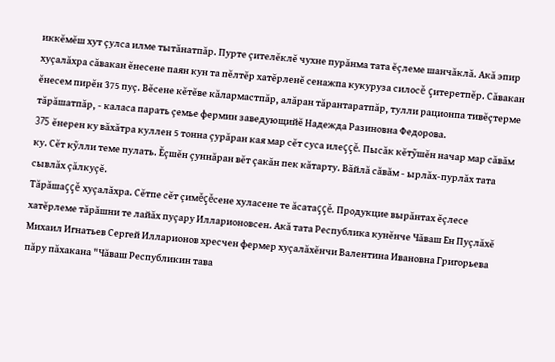иккĕмĕш хут çулса илме тытăнатпăр. Пурте çителĕклĕ чухне пурăнма тата ĕçлеме шанчăклă. Акă эпир хуçалăхра сăвакан ĕнесене паян кун та пĕлтĕр хатĕрленĕ сенажпа кукуруза силосĕ çитеретпĕр. Сăвакан ĕнесем пирĕн 375 пуç. Вĕсене кĕтĕве кăлармастпăр, алăран тăрантаратпăр, тулли рационпа тивĕçтерме тăрăшатпăр, - каласа парать çемье фермин заведующийĕ Надежда Разиновна Федорова.
375 ĕнерен ку вăхăтра куллен 5 тонна çурăран кая мар сĕт суса илеççĕ. Пысăк кĕтỹшĕн начар мар сăвăм ку. Сĕт кỹлли теме пулать. Ĕçшĕн çуннăран вĕт çакăн пек кăтарту. Вăйлă сăвăм - ырлăх-пурлăх тата сывлăх çăлкуçĕ.
Тăрăшаççĕ хуçалăхра. Сĕтпе сĕт çимĕçĕсене хуласене те ăсатаççĕ. Продукцие вырăнтах ĕçлесе хатĕрлеме тăрăшни те лайăх пуçару Илларионовсен. Акă тата Республика кунĕнче Чăваш Ен Пуçлăхĕ Михаил Игнатьев Сергей Илларионов хресчен фермер хуçалăхĕнчи Валентина Ивановна Григорьева пăру пăхакана "Чăваш Республикин тава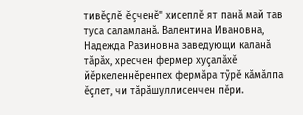тивĕçлĕ ĕçченĕ" хисеплĕ ят панă май тав туса саламланă. Валентина Ивановна, Надежда Разиновна заведующи каланă тăрăх, хресчен фермер хуçалăхĕ йĕркеленнĕренпех фермăра тỹрĕ кăмăлпа ĕçлет, чи тăрăшуллисенчен пĕри.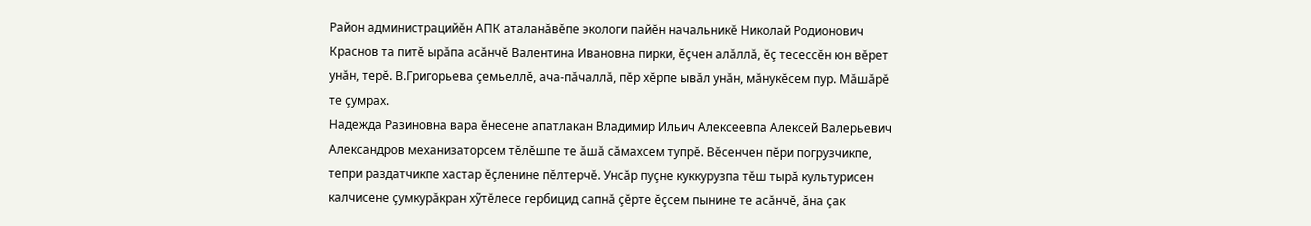Район администрацийĕн АПК аталанăвĕпе экологи пайĕн начальникĕ Николай Родионович Краснов та питĕ ырăпа асăнчĕ Валентина Ивановна пирки, ĕçчен алăллă, ĕç тесессĕн юн вĕрет унăн, терĕ. В.Григорьева çемьеллĕ, ача-пăчаллă, пĕр хĕрпе ывăл унăн, мăнукĕсем пур. Мăшăрĕ те çумрах.
Надежда Разиновна вара ĕнесене апатлакан Владимир Ильич Алексеевпа Алексей Валерьевич Александров механизаторсем тĕлĕшпе те ăшă сăмахсем тупрĕ. Вĕсенчен пĕри погрузчикпе, тепри раздатчикпе хастар ĕçленине пĕлтерчĕ. Унсăр пуçне куккурузпа тĕш тырă культурисен калчисене çумкурăкран хỹтĕлесе гербицид сапнă çĕрте ĕçсем пынине те асăнчĕ, ăна çак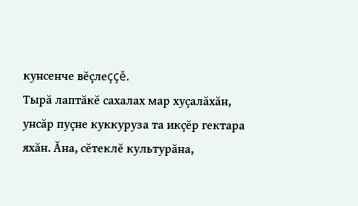кунсенче вĕçлеççĕ.
Тырă лаптăкĕ сахалах мар хуçалăхăн, унсăр пуçне куккуруза та икçĕр гектара яхăн. Ăна, сĕтеклĕ культурăна,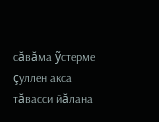сăвăма ỹстерме çуллен акса тăвасси йăлана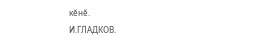кĕнĕ.
И.ГЛАДКОВ.